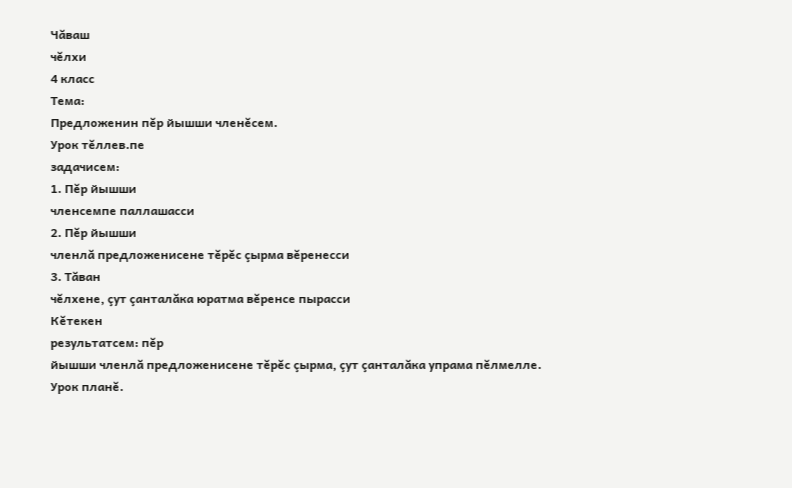Чăваш
чĕлхи
4 класс
Тема:
Предложенин пĕр йышши членĕсем.
Урок тĕллев.пе
задачисем:
1. Пĕр йышши
членсемпе паллашасси
2. Пĕр йышши
членлă предложенисене тĕрĕс çырма вĕренесси
3. Тăван
чĕлхене, çут çанталăка юратма вĕренсе пырасси
Кĕтекен
результатсем: пĕр
йышши членлă предложенисене тĕрĕс çырма, çут çанталăка упрама пĕлмелле.
Урок планĕ.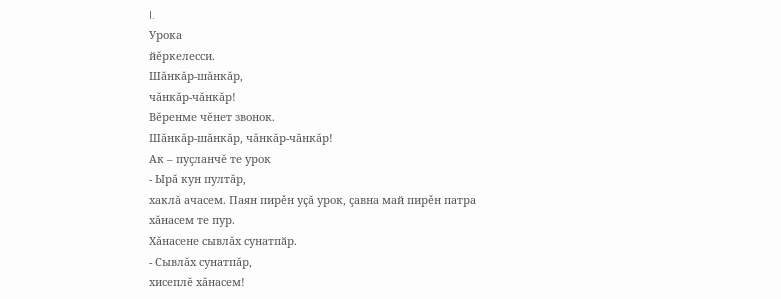I.
Урока
йĕркелесси.
Шăнкăр-шăнкăр,
чăнкăр-чăнкăр!
Вĕренме чĕнет звонок.
Шăнкăр-шăнкăр, чăнкăр-чăнкăр!
Ак – пуçланчĕ те урок
- Ырă кун пултăр,
хаклă ачасем. Паян пирěн уҫă урок, çавна май пирěн патра хăнасем те пур.
Хăнасене сывлăх сунатпӑр.
- Сывлăх сунатпăр,
хисеплĕ хăнасем!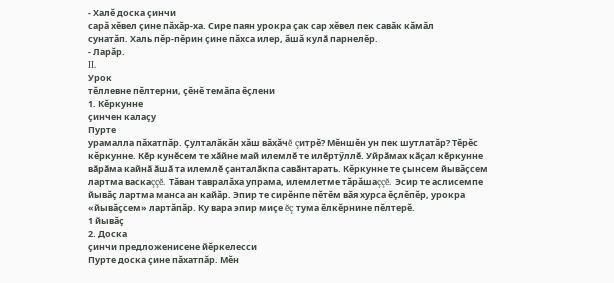- Халĕ доска çинчи
сарă хĕвел çине пăхăр-ха. Сире паян урокра çак сар хĕвел пек савăк кăмăл
сунатăп. Халь пĕр-пĕрин çине пăхса илер, ăшă кулӑ парнелĕр.
- Ларăр.
II.
Урок
тĕллевне пĕлтерни, çĕнĕ темăпа ĕçлени
1. Кĕркунне
çинчен калаçу
Пурте
урамалла пăхатпăр. Çулталăкăн хăш вăхăчĕ çитрĕ? Мĕншĕн ун пек шутлатăр? Тĕрĕс
кĕркунне. Кӗр кунӗсем те хӑйне май илемлӗ те илӗртӳллӗ. Уйрӑмах кӑҫал кӗркунне
вӑрӑма кайнӑ ӑшӑ та илемлӗ ҫанталӑкпа савӑнтарать. Кĕркунне те çынсем йывăçсем
лартма васкаççĕ. Тăван тавралăха упрама, илемлетме тăрăшаççĕ. Эсир те аслисемпе
йывăç лартма манса ан кайăр. Эпир те сирĕнпе пĕтĕм вăя хурса ĕçлĕпĕр, урокра
«йывăçсем» лартăпăр. Ку вара эпир миçе ĕç тума ĕлкĕрнине пĕлтерĕ.
1 йывăç
2. Доска
çинчи предложенисене йĕркелесси
Пурте доска çине пăхатпăр. Мĕн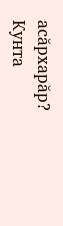асăрхарăр? Кунта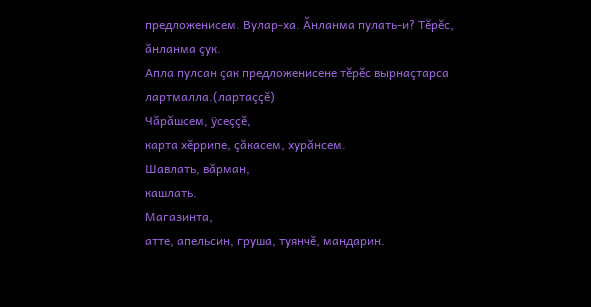предложенисем. Вулар-ха. Ăнланма пулать-и? Тĕрĕс, ăнланма çук.
Апла пулсан çак предложенисене тĕрĕс вырнаçтарса лартмалла.(лартаççĕ)
Чăрăшсем, ÿсеççĕ,
карта хĕррипе, çăкасем, хурăнсем.
Шавлать, вăрман,
кашлать.
Магазинта,
атте, апельсин, груша, туянчĕ, мандарин.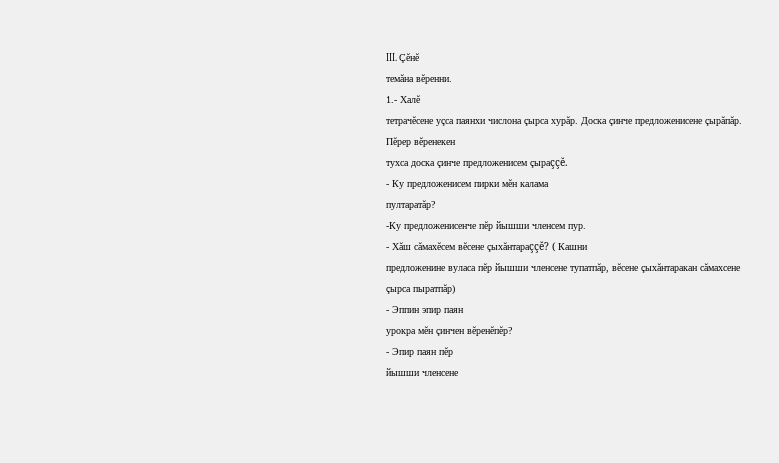III. Çĕнĕ
темăна вĕренни.
1.- Халĕ
тетрачĕсене уçса паянхи числона çырса хурăр. Доска çинче предложенисене çырăпăр.
Пĕрер вĕренекен
тухса доска çинче предложенисем çыраççĕ.
- Ку предложенисем пирки мĕн калама
пултаратăр?
-Ку предложенисенче пĕр йышши членсем пур.
- Хăш сăмахĕсем вĕсене çыхăнтараççĕ? ( Кашни
предложенине вуласа пĕр йышши членсене тупатпăр, вĕсене çыхăнтаракан сăмахсене
çырса пыратпăр)
- Эппин эпир паян
урокра мĕн çинчен вĕренĕпĕр?
- Эпир паян пĕр
йышши членсене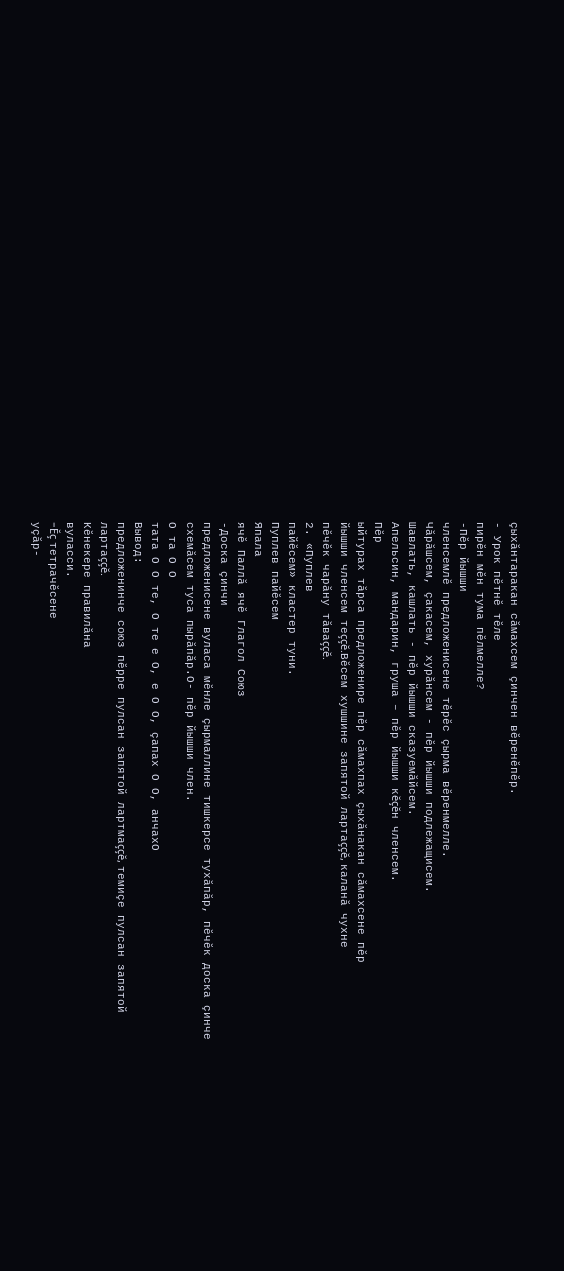çыхăнтаракан сăмахсем çинчен вĕренĕпĕр.
- Урок пĕтнĕ тĕле
пирĕн мĕн тума пĕлмелле?
-Пĕр йышши
членсемлĕ предложенисене тĕрĕс çырма вĕренмелле.
Чăрăшсем, çакасем, хурăнсем - пĕр йышши подлежащисем.
Шавлать, кашлать - пĕр йышши сказуемăйсем.
Апельсин, мандарин, груша – пĕр йышши кĕçĕн членсем.
Пĕр
ыйтурах тăрса предложенире пĕр сăмахпах çыхăнакан сăмахсене пĕр
йышши членсем теççĕ.Вĕсем хушшине запятой лартаççĕ, каланă чухне
пĕчĕк чарăну тăваççĕ.
2. «Пуплев
пайĕсем» кластер туни.
Пуплев пайĕсем
Япала
ячĕ Паллă ячĕ Глагол Союз
-Доска çинчи
предложенисене вуласа мĕнле çырмаллине тишкерсе тухăпăр, пĕчĕк доска çинче
схемăсем туса пырăпăр.О- пĕр йышши член.
О та О О
тата О О те, О те е О, е О О, çапах О О, анчахО
Вывод:
предложенинче союз пĕрре пулсан запятой лартмаççĕ, темиçе пулсан запятой
лартаççĕ.
Кĕнекере правилăна
вуласси.
-Ĕç тетрачĕсене
уçăр-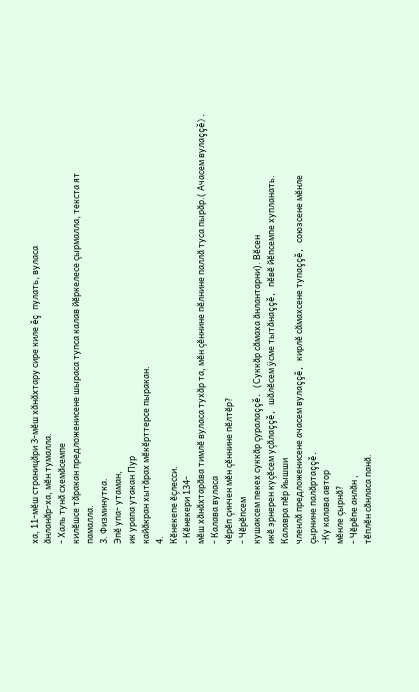ха, 11-мĕш страницăри 3-мĕш хăнăхтару сире киле ĕç пулать, вуласа
ăнланăр-ха, мĕн тумалла.
- Халь тунă схемăсемпе
килĕшсе тăракан предложенисене шыраса тупса калав йĕркелесе çырмалла, текста ят
памалла.
3. Физминутка.
Эпĕ упа- утаман,
ик урапа утакан Пур
кайăкран хытăрах мĕкĕрттерсе пыракан.
4.
Кĕнекепе ĕçлесси.
- Кĕнекери 134-
мĕш хăнăхтарăва тимлĕ вуласа тухăр та, мĕн çĕннине пĕлнине паллă туса пырăр.( Ачасем вулаççĕ).
- Калава вуласа
чĕрĕп çинчен мĕн çĕннине пĕлтĕр?
- Чĕрĕпсем
кушаксем пекех суккăр çуралаççĕ. (Суккăр сăмаха ăнлантарни). Вĕсен
икĕ эрнерен куçĕсем уçăлаççĕ, шăлĕсем ÿсме тытăнаççĕ, пĕвĕ йĕпсемпе хупланать.
Калавра пĕр йышши
членлă предложенисене ачасем вулаççĕ, кирлĕ сăмахсене тупаççĕ, союзсене мĕнле
çырнине палăртаççĕ.
-Ку калава автор
мĕнле çырнă?
- Чĕрĕпе анлăн ,
тĕплĕн сăнласа панă.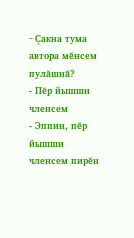- Çакна тума
автора мĕнсем пулăшнă?
- Пĕр йышши
членсем
- Эппин, пĕр йышши
членсем пирĕн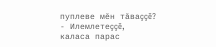пуплеве мĕн тăваççĕ?
- Илемлетеççĕ,
каласа парас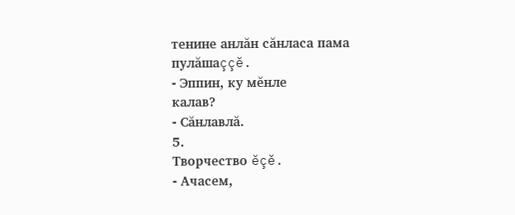тенине анлăн сăнласа пама пулăшаççĕ.
- Эппин, ку мĕнле
калав?
- Сăнлавлă.
5.
Творчество ĕçĕ.
- Ачасем,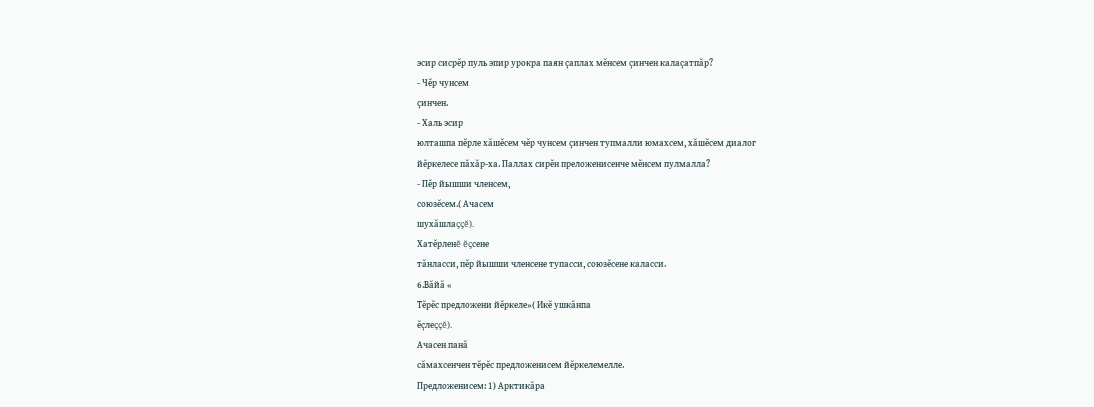эсир сисрĕр пуль эпир урокра паян çаплах мĕнсем çинчен калаçатпăр?
- Чĕр чунсем
çинчен.
- Халь эсир
юлташпа пĕрле хăшĕсем чĕр чунсем çинчен тупмалли юмахсем, хăшĕсем диалог
йĕркелесе пăхăр-ха. Паллах сирĕн преложенисенче мĕнсем пулмалла?
- Пĕр йышши членсем,
союзĕсем.( Ачасем
шухăшлаççĕ).
Хатĕрленĕ ĕçсене
тăнласси, пĕр йышши членсене тупасси, союзĕсене каласси.
6.Вăйă «
Тĕрĕс предложени йĕркеле»( Икĕ ушкăнпа
ĕçлеççĕ).
Ачасен панă
сăмахсенчен тĕрĕс предложенисем йĕркелемелле.
Предложенисем: 1) Арктикăра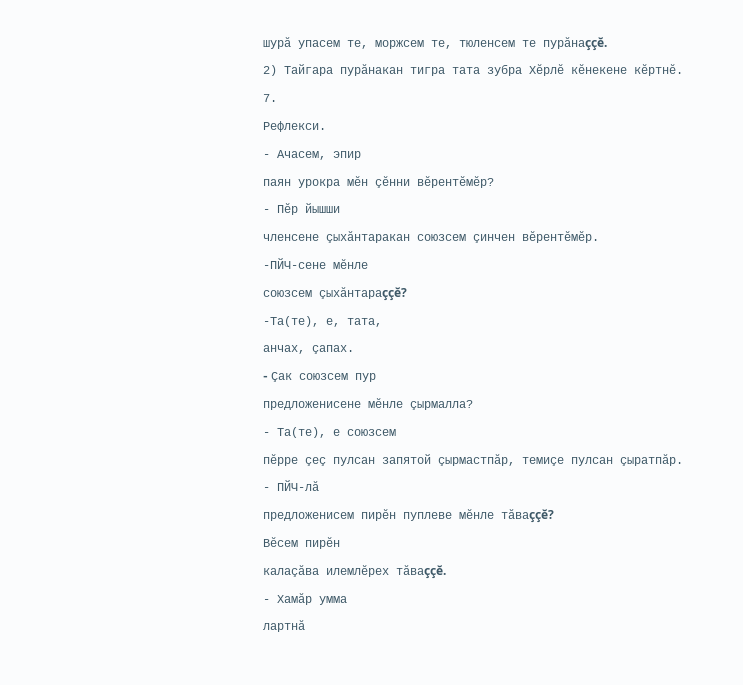шурă упасем те, моржсем те, тюленсем те пурăнаççĕ.
2) Тайгара пурăнакан тигра тата зубра Хĕрлĕ кĕнекене кĕртнĕ.
7.
Рефлекси.
- Ачасем, эпир
паян урокра мĕн çĕнни вĕрентĕмĕр?
- Пĕр йышши
членсене çыхăнтаракан союзсем çинчен вĕрентĕмĕр.
-ПЙЧ-сене мĕнле
союзсем çыхăнтараççĕ?
-Та(те), е, тата,
анчах, çапах.
- Çак союзсем пур
предложенисене мĕнле çырмалла?
- Та(те), е союзсем
пĕрре çеç пулсан запятой çырмастпăр, темиçе пулсан çыратпăр.
- ПЙЧ-лă
предложенисем пирĕн пуплеве мĕнле тăваççĕ?
Вĕсем пирĕн
калаçăва илемлĕрех тăваççĕ.
- Хамăр умма
лартнă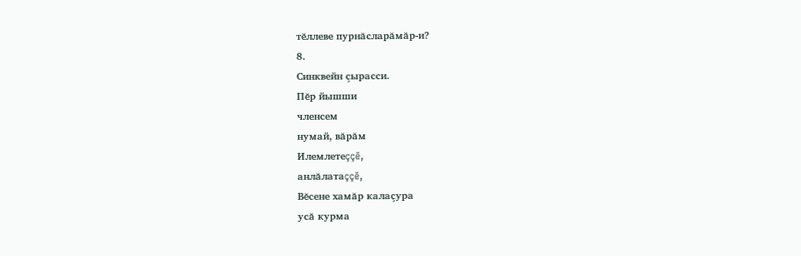тĕллеве пурнăсларăмăр-и?
8.
Синквейн çырасси.
Пĕр йышши
членсем
нумай, вăрăм
Илемлетеççĕ,
анлăлатаççĕ,
Вĕсене хамăр калаçура
усă курма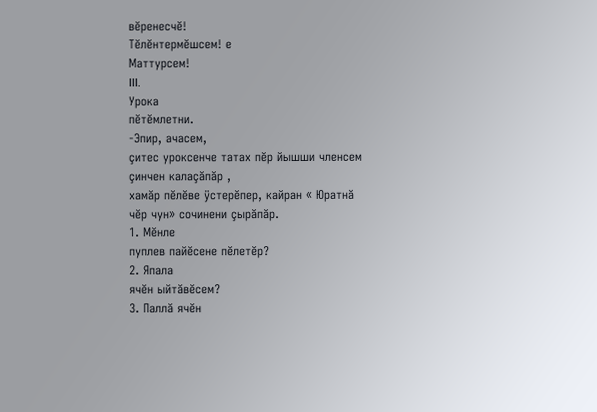вĕренесчĕ!
Тĕлĕнтермĕшсем! е
Маттурсем!
III.
Урока
пĕтĕмлетни.
-Эпир, ачасем,
çитес уроксенче татах пĕр йышши членсем çинчен калаçăпăр ,
хамăр пĕлĕве ÿстерĕпер, кайран « Юратнă чĕр чун» сочинени çырăпăр.
1. Мĕнле
пуплев пайĕсене пĕлетĕр?
2. Япала
ячĕн ыйтăвĕсем?
3. Паллă ячĕн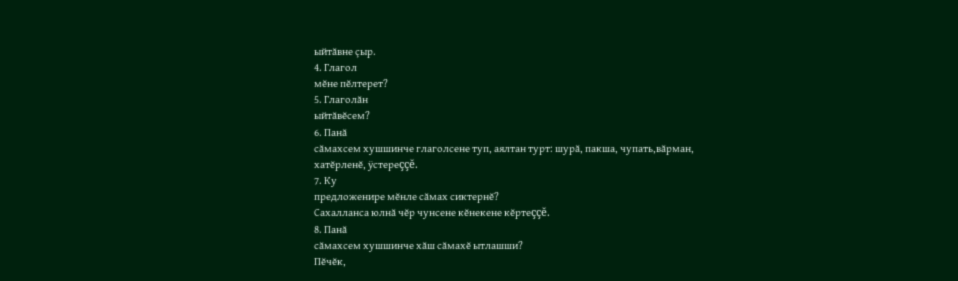ыйтăвне çыр.
4. Глагол
мĕне пĕлтерет?
5. Глаголăн
ыйтăвĕсем?
6. Панă
сăмахсем хушшинче глаголсене туп, аялтан турт: шурă, пакша, чупать,вăрман,
хатĕрленĕ, ÿстереççĕ.
7. Ку
предложенире мĕнле сăмах сиктернĕ?
Сахалланса юлнă чĕр чунсене кĕнекене кĕртеççĕ.
8. Панă
сăмахсем хушшинче хăш сăмахĕ ытлашши?
Пĕчĕк,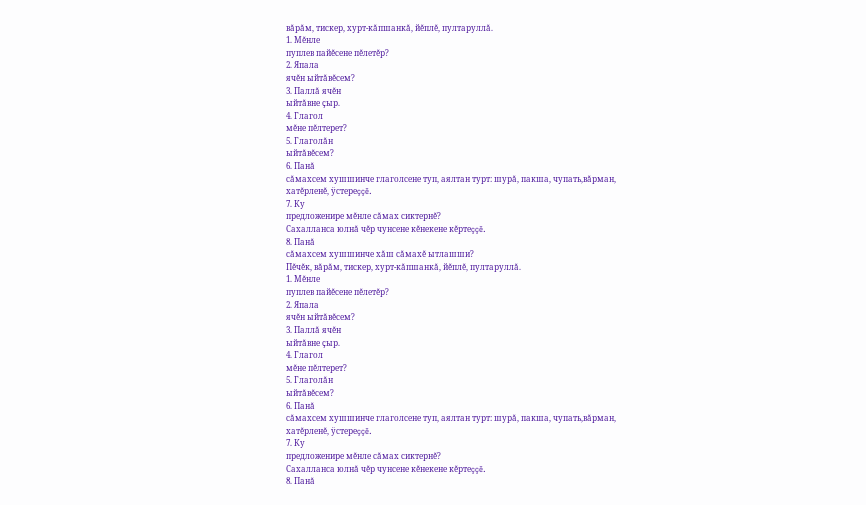вăрăм, тискер, хурт-кăпшанкă, йĕплĕ, пултаруллă.
1. Мĕнле
пуплев пайĕсене пĕлетĕр?
2. Япала
ячĕн ыйтăвĕсем?
3. Паллă ячĕн
ыйтăвне çыр.
4. Глагол
мĕне пĕлтерет?
5. Глаголăн
ыйтăвĕсем?
6. Панă
сăмахсем хушшинче глаголсене туп, аялтан турт: шурă, пакша, чупать,вăрман,
хатĕрленĕ, ÿстереççĕ.
7. Ку
предложенире мĕнле сăмах сиктернĕ?
Сахалланса юлнă чĕр чунсене кĕнекене кĕртеççĕ.
8. Панă
сăмахсем хушшинче хăш сăмахĕ ытлашши?
Пĕчĕк, вăрăм, тискер, хурт-кăпшанкă, йĕплĕ, пултаруллă.
1. Мĕнле
пуплев пайĕсене пĕлетĕр?
2. Япала
ячĕн ыйтăвĕсем?
3. Паллă ячĕн
ыйтăвне çыр.
4. Глагол
мĕне пĕлтерет?
5. Глаголăн
ыйтăвĕсем?
6. Панă
сăмахсем хушшинче глаголсене туп, аялтан турт: шурă, пакша, чупать,вăрман,
хатĕрленĕ, ÿстереççĕ.
7. Ку
предложенире мĕнле сăмах сиктернĕ?
Сахалланса юлнă чĕр чунсене кĕнекене кĕртеççĕ.
8. Панă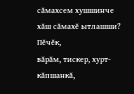сăмахсем хушшинче хăш сăмахĕ ытлашши?
Пĕчĕк,
вăрăм, тискер, хурт-кăпшанкă,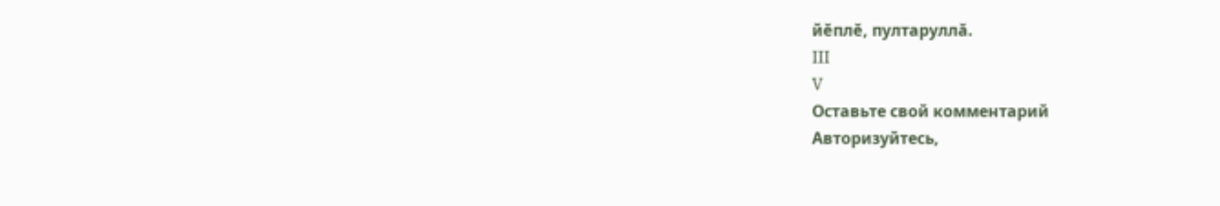йĕплĕ, пултаруллă.
III
V
Оставьте свой комментарий
Авторизуйтесь,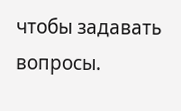чтобы задавать вопросы.